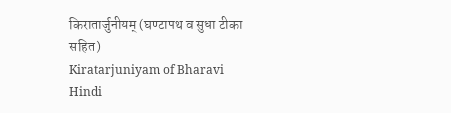किरातार्जुनीयम् (घण्टापथ व सुधा टीका सहित)
Kiratarjuniyam of Bharavi Hindi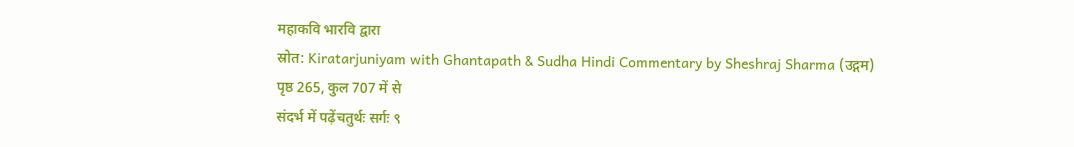महाकवि भारवि द्वारा
स्रोत: Kiratarjuniyam with Ghantapath & Sudha Hindi Commentary by Sheshraj Sharma (उद्गम)
पृष्ठ 265, कुल 707 में से
संदर्भ में पढ़ेंचतुर्थः सर्गः ९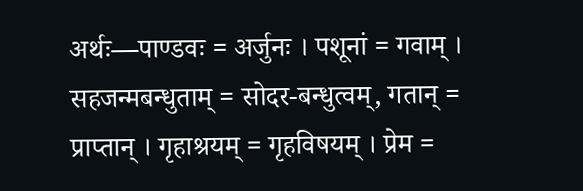अर्थः—पाण्डवः = अर्जुनः । पशूनां = गवाम् । सहजन्मबन्धुताम् = सोदर-बन्धुत्वम्, गतान् = प्राप्तान् । गृहाश्रयम् = गृहविषयम् । प्रेम =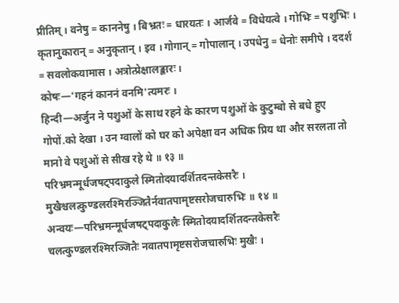प्रीतिम् । वनेषु = काननेषु । बिभ्रतः = धारयतः । आर्जवे = विधेयत्वे । गोभिः = पशुभिः । कृतानुकारान् = अनुकृतान् । इव । गोगान् = गोपालान् । उपधेनु = धेनोः समीपे । ददर्श = सवलोकयामास । अत्रोत्प्रेक्षालङ्कारः ।
कोषः—'गहनं काननं वनमि'त्यमरः ।
हिन्दी—अर्जुन ने पशुओं के साथ रहने के कारण पशुओं के कुटुम्बो से बधे हुए गोपों.को देखा । उन ग्वालों को घर को अपेक्षा वन अधिक प्रिय था और सरलता तो मानो वे पशुओं से सीख रहे थे ॥ १३ ॥
परिभ्रमन्मूर्धजषट्पदाकुले स्मितोदयादर्शितदन्तकेसरैः ।
मुखैश्चलत्कुण्डलरश्मिरञ्जितैर्नवातपामृष्टसरोजचारुभिः ॥ १४ ॥
अन्वयः—परिभ्रमन्मूर्धजषट्पदाकुलैः स्मितोदयादर्शितदन्तकेसरैः चलत्कुण्डलरश्मिरञ्जितैः नवातपामृष्टसरोजचारुभिः मुखैः ।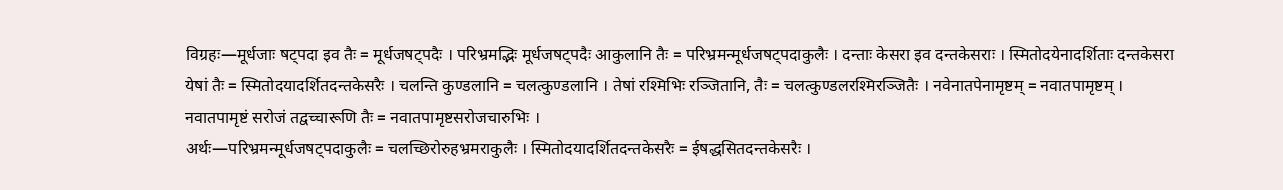विग्रहः—मूर्धजाः षट्पदा इव तैः = मूर्धजषट्पदैः । परिभ्रमद्भिः मूर्धजषट्पदैः आकुलानि तैः = परिभ्रमन्मूर्धजषट्पदाकुलैः । दन्ताः केसरा इव दन्तकेसराः । स्मितोदयेनादर्शिताः दन्तकेसरा येषां तैः = स्मितोदयादर्शितदन्तकेसरैः । चलन्ति कुण्डलानि = चलत्कुण्डलानि । तेषां रश्मिभिः रञ्जितानि, तैः = चलत्कुण्डलरश्मिरञ्जितैः । नवेनातपेनामृष्टम् = नवातपामृष्टम् । नवातपामृष्टं सरोजं तद्वच्चारूणि तैः = नवातपामृष्टसरोजचारुभिः ।
अर्थः—परिभ्रमन्मूर्धजषट्पदाकुलैः = चलच्छिरोरुहभ्रमराकुलैः । स्मितोदयादर्शितदन्तकेसरैः = ईषद्धसितदन्तकेसरैः ।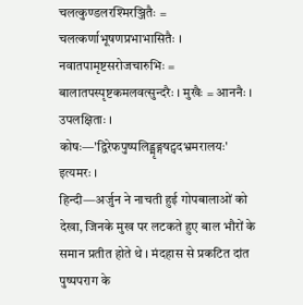चलत्कुण्डलरश्मिरञ्जितैः = चलत्कर्णाभूषणप्रभाभासितैः । नवातपामृष्टसरोजचारुभिः = बालातपस्पृष्टकमलवत्सुन्दरैः । मुखैः = आननैः । उपलक्षिताः ।
कोषः—'द्विरेफपुष्पलिड्भृङ्गषट्पदभ्रमरालयः' इत्यमरः ।
हिन्दी—अर्जुन ने नाचती हुई गोपबालाओं को देखा, जिनके मुख पर लटकते हुए बाल भौरों के समान प्रतीत होते थे । मंदहास से प्रकटित दांत पुष्पपराग के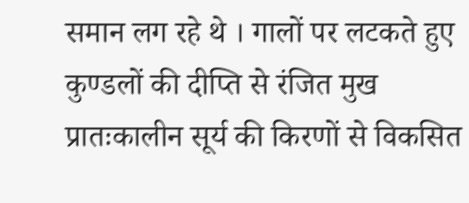समान लग रहे थे । गालों पर लटकते हुए कुण्डलों की दीप्ति से रंजित मुख प्रातःकालीन सूर्य की किरणों से विकसित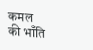कमल की भाँति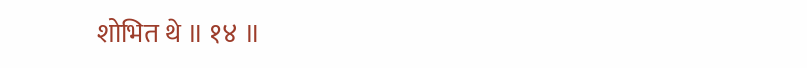शोभित थे ॥ १४ ॥